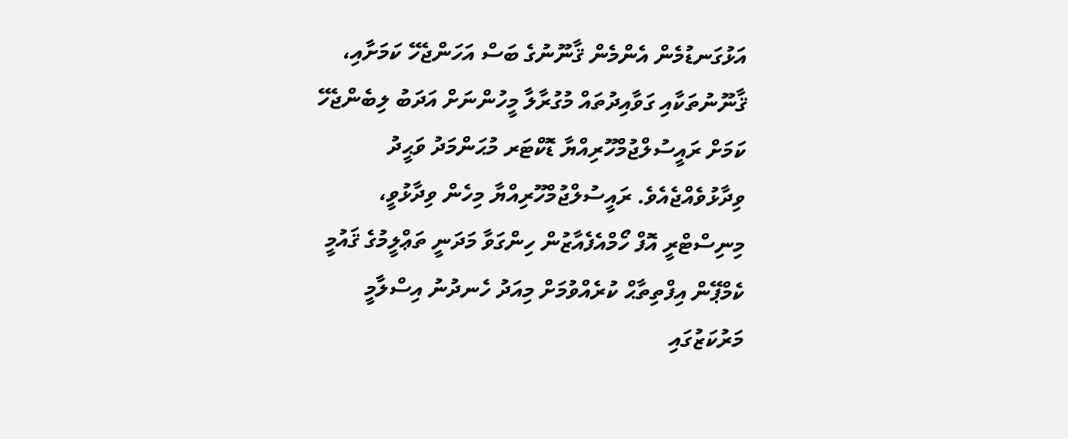އަޅުގަނޑުމެން އެންމެން ޤާނޫނުގެ ބަސް އަހަންޖެހޭ ކަމަށާއި، ޤާނޫނުތަކާއި ގަވާއިދުތައް މުގުރާލާ މީހުންނަށް އަދަބު ލިބެންޖެހޭ ކަމަށް ރައީސުލްޖުމްހޫރިއްޔާ ޑޮކްޓަރ މުޙަންމަދު ވަޙީދު ވިދާޅުވެއްޖެއެވެ. ރައީސުލްޖުމްހޫރިއްޔާ މިހެން ވިދާޅުވީ، މިނިސްޓްރީ އޮފް ހޯމްއެފެއާޒުން ހިންގަވާ މަދަނީ ތަޢްލީމުގެ ޤައުމީ ކެމްޕޭން އިފްތިތާޙް ކުރެއްވުމަށް މިއަދު ހެނދުނު އިސްލާމީ މަރުކަޒުގައި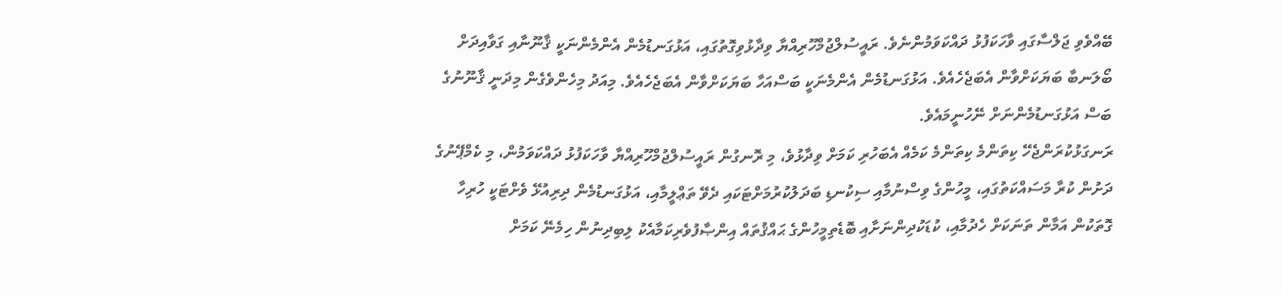ބޭއްވެވި ޖަލްސާގައި ވާހަކަފުޅު ދައްކަވަމުންނެވެ. ރައީސުލްޖުމްހޫރިއްޔާ ވިދާޅުވިގޮތުގައި، އަޅުގަނޑުމެން އެންމެންނަކީ ޤާނޫނާއި ގަވާއިދަށް ބޯލަނބާ ބަޔަކަށްވާން އެބަޖެހެއެވެ. އަޅުގަނޑުމެން އެންމެނަކީ ބަސްއަހާ ބަޔަކަށްވާން އެބަޖެހެއެވެ. މިއަދު މިހެންވެގެން މިދަނީ ޤާނޫނުގެ ބަސް އަޅުގަނޑުމެންނަށް ނޭހުނީމައެވެ.
ރަނގަޅުކުރަންޖެހޭ ކިތަންމެ ކިތަންމެ ކަމެއް އެބަހުރި ކަމަށް ވިދާޅުވެ، މި ރޮނގުން ރައީސުލްޖުމްހޫރިއްޔާ ވާހަކަފުޅު ދައްކަވަމުން، މި ކެމްޕޭނުގެ ދަށުން ކުރާ މަސައްކަތުގައި، މީހުންގެ ވިސްނުމާއި ސިކުނޑި ބަދަލުކުރުމަށްޓަކައި ދެވޭ ތަޢްލީމާއި، އަޅުގަނޑުމެން ދިރިއުޅޭ ވެށްޓަކީ ހުރިހާ ގޮތަކުން އަމާން ތަނަކަށް ހެދުމާއި، ކުޑަކުދިންނަށާއި ބޮޑެތިމީހުންގެ ޙައްޤުތައް އިންޞާފުވެރިކަމާއެކު ލިބިދިނުން ހިމެނޭ ކަމަށް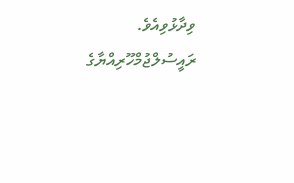ވިދާޅުވިއެވެ.
ރައީސުލްޖުމްހޫރިއްޔާގެ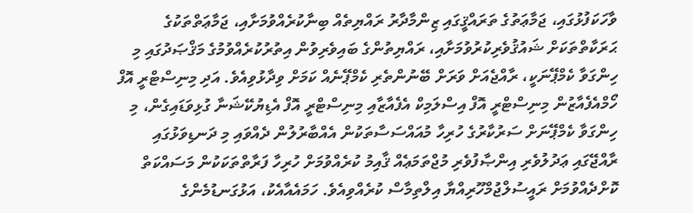ވާހަކަފުޅުގައި، ޖަމާޢަތުގެ ތަރައްޤީގައި ޒިންމާދާރު ރައްޔިތެއް ބިނާކުރެއްވުމަށާއި، ޖަމާޢަތްތަކުގެ ޙަރަކާތްތަކަށް ޝައުޤުވެރިކުރުވުމަށާއި، ރައްޔިތުންގެ ބައިވެރިވުން އިތުރުކުރެއްވުމުގެ މަޤްޞަދުގައި މި ހިންގަވާ ކެމްޕޭނަކީ، ރާއްޖެއަށް ވަރަށް ބޭނުންތެރި ކެމްޕޭނެއް ކަމަށް ވިދާޅުވިއެވެ. އަދި މިނިސްޓްރީ އޮފް ހޯމްއެފެއާޒުން މިނިސްޓްރީ އޮފް އިސްލަމިކް އެފެއާޒާއި މިނިސްޓްރީ އޮފް އެޑިޔުކޭޝަނާ ގުޅިވަޑައިގެން، މި ހިންގަވާ ކެމްޕޭނަށް ސަރުކާރުގެ ހުރިހާ މުއައްސަސާތަކުން އެއްބާރުލުން ދެއްވައި މި ދަނޑިވަޅުގައި ރާއްޖޭގައި ޢަދުލުވެރި އިންޞާފުވެރި މުޖްތަމަޢެއް ޤާއިމު ކުރެއްވުމަށް ހުރިހާ ފަރާތްތަކަކުން މަސައްކަތް ކޮށްދެއްވުމަށް ރައީސުލްޖުމްހޫރިއްޔާ އިލްތިމާސް ކުރެއްވިއެވެ. ހަމައެއާއެކު، އަޅުގަނޑުމެންގެ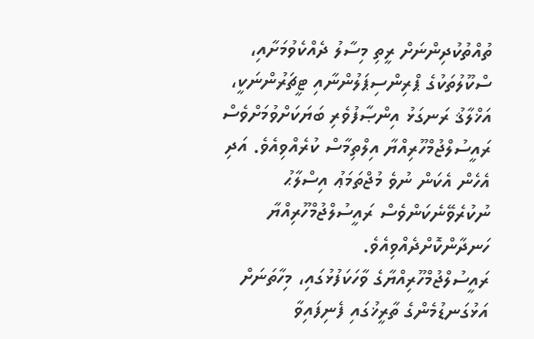ތުއްތުކުދިންނަށް ރީތި މިސާލު ދެއްކެވުމަށާއި، ސްކޫލުތަކުގެ ޕްރިންސިޕަލުންނާއި ޓީޗަރުންނަކީ، އަޚްލާޤު ރަނގަޅު އިންޞާފުވެރި ބަޔަކަށްވުމަށްވެސް ރައީސުލްޖުމްހޫރިއްޔާ އިލްތިމާސް ކުރެއްވިއެވެ. އަދި އެހެން އެކަން ނުވެ މުޖްތަމަޢު އިސްލާޙު ނުކުރެވޭނެކަންވެސް ރައީސުލްޖުމްހޫރިއްޔާ ހަނދާންކޮށްދެއްވިއެވެ.
ރައީސުލްޖުމްހޫރިއްޔާގެ ވާހަކަފުޅުގައި، މިހާތަނަށް އަޅުގަނޑުމެންގެ ތާރީޚުގައި ފެނިފައިވާ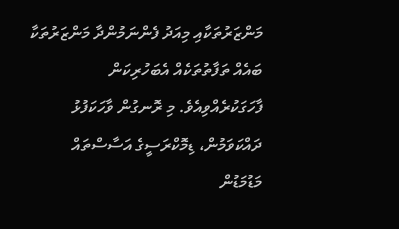މަންޒަރުތަކާއި މިއަދު ފެންނަމުންދާ މަންޒަރުތަކާ ބައެއް ތަފާތުތަކެއް އެބަހުރިކަން ފާހަގަކުރެއްވިއެވެ. މި ރޮނގުން ވާހަކަފުޅު ދައްކަވަމުން، ޑިމޮކްރަސީގެ އަސާސްތައް މަޑުމަޑުން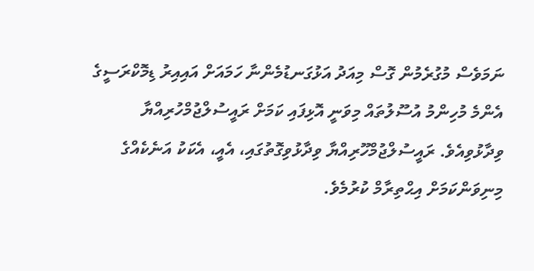ނަމަވެސް މުގުރެމުން ގޮސް މިއަދު އަޅުގަނޑުމެންނާ ހަމައަށް އައިއިރު ޑިމޮކްރަސީގެ އެންމެ މުހިންމު އުސޫލުތައް މިވަނީ އޮޅިފައި ކަމަށް ރައީސުލްޖުމްހުރިއްޔާ ވިދާޅުވިއެވެ. ރައީސުލްޖުމްހޫރިއްޔާ ވިދާޅުވިގޮތުގައި، އެއީ، އެކަކު އަނެކެއްގެ މިނިވަންކަމަށް އިޙްތިރާމް ކުރުމެވެ.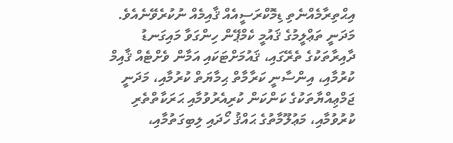އިޙްތިރާމެއްނެތި ޑިމޮކްރަސީއެއް ޤާއިމެއް ނުކުރެވޭނެއެވެ.
މަދަނީ ތަޢްލީމުގެ ޤައުމީ ކެމްޕޭން ހިންގަވާ މައިގަނޑު ދާއިރާތަކުގެ ތެރޭގައި، ޤައުމަށްޓަކައި އަމާން ވެށްޓެއް ޤާއިމް ކުރުމާއި، އިންސާނީ ކަރާމާތް ޙިމާޔަތް ކުރުމާއި، މަދަނީ ޖަމްޢިއްޔާތަކުގެ ކަންކަން ކުރިއެރުވުމާއި ޙަރަކާތްތެރި ކުރުވުމާއި، މަޢުލޫމާތުގެ ޙައްޤު ހޯދައި ލިބިގަތުމާއި،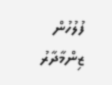ފުލުހުން ޒިންމާދާރު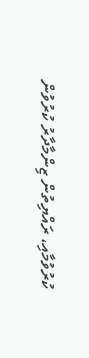ކުރުވުމާއި، ރައްޔިތުން ޒިންމާދާރު ކުރުވުން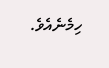ހިމެނެއެވެ.